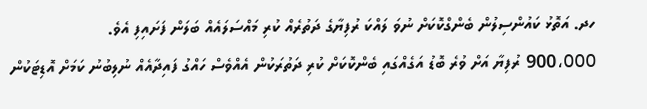ހދ. އަތޮޅު ކައުންސިލުން ބެންގްކޮކަށް ނުވަ ލައްކަ ރުފިޔާގެ ދަތުރެއް ކުރި މައްސަލައެއް ބަލަން ފަށައިފި އެވެ.
900،000 ރުފިޔާ އަށް ވުރެ ބޮޑު އަގެއްގައި ބެންކޮކަށް ކުރި ދަތުރަކުން އެއްވެސް ހައްގު ފައިދާއެއް ނުލިބުނު ކަމަށް އޮޑިޓަކުން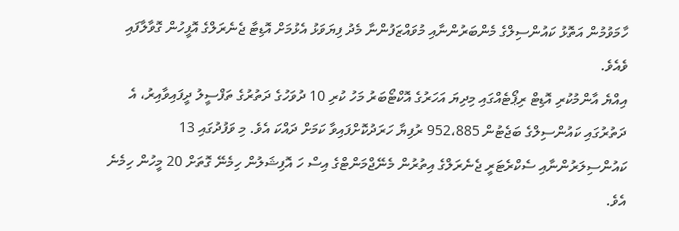ހާމަވުމުން އަތޮޅު ކައުންސިލްގެ މެންބަރުންނާއި މުވައްޒަފުންނާ މެދު ފިޔަވަޅު އެޅުމަށް އޮޑިޓާ ޖެނެރަލްގެ އޮފީހުން ގޮވާލާފައި ވެއެވެ.
އިއްޔެ އާންމުކުރި އޮޑިޓް ރިޕޯޓެއްގައި މިދިޔަ އަހަރުގެ އޮކްޓޯބަރު މަހު ކުރި 10 ދުވަހުގެ ދަތުރުގެ ތަފްސީލު ދީފައިވާއިރު، އެ ދަތުރުގައި ކައުންސިލްގެ ބަޖެޓުން 952،885 ރުފިޔާ ހަރަދުކޮށްފައިވާ ކަމަށް ދައްކަ އެވެ. މި ވަފުދުގައި 13 ކައުންސިލަރުންނާއި ސެކްރެޓަރީ ޖެނެރަލްގެ އިތުރުން މެނޭޖްމަންޓްގެ އިސް ހަ އޮފިޝަލުން ހިމެނޭ ގޮތަށް 20 މީހުން ހިމެނެ އެވެ.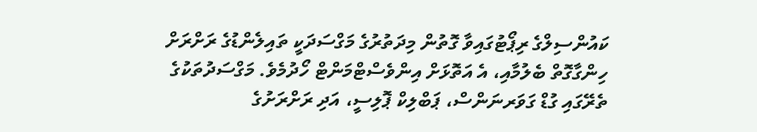ކައުންސިލްގެ ރިޕޯޓުގައިވާ ގޮތުން މިދަތުރުގެ މަގްސަދަކީ ތައިލެންޑުގެ ރަށްރަށް ހިންގާގޮތް ބެލުމާއި، އެ އަތޮޅަށް އިންވެސްޓްމަންޓް ހޯދުމެވެ. މަގްސަދުތަކުގެ ތެރޭގައި ގުޑް ގަވަރނަންސް، ޕަބްލިކް ޕޮލިސީ، އަދި ރަށްރަށުގެ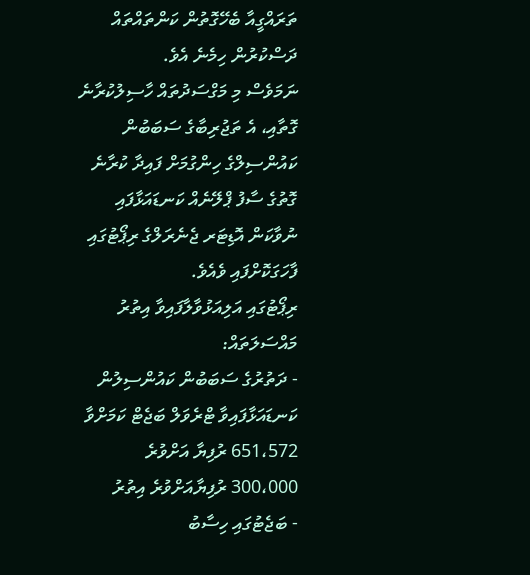ތަރައްގީއާ ބެހޭގޮތުން ކަންތައްތައް ދަސްކުރުން ހިމެނެ އެވެ.
ނަމަވެސް މި މަގްސަދުތައް ހާސިލުކުރާނެ ގޮތާއި، އެ ތަޖުރިބާގެ ސަބަބުން ކައުންސިލްގެ ހިންގުމަށް ފައިދާ ކުރާނެ ގޮތުގެ ސާފު ޕްލޭނެއް ކަނޑައަޅާފައި ނުވާކަން އޮޑިޓަރ ޖެނެރަލްގެ ރިޕޯޓުގައި ފާހަގަކޮށްފައި ވެއެވެ.
ރިޕޯޓުގައި އަލިއަޅުވާލާފައިވާ އިތުރު މައްސަލަތައް:
- ދަތުރުގެ ސަބަބުން ކައުންސިލުން ކަނޑައަޅާފައިވާ ޓްރެވަލް ބަޖެޓް ކަމަށްވާ 651،572 ރުފިޔާ އަށްވުރެ 300،000 ރުފިޔާއަށްވުރެ އިތުރު
- ބަޖެޓުގައި ހިސާބު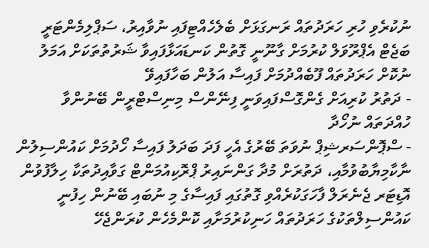ނުކުރެވި ހުރި ހަރަދުތައް ރަނގަޅަށް ބެލެހެއްޓިފައި ނުވާއިރު، ސަޕްލިމެންޓަރީ ބަޖެޓް އެޕްރޫވަލް ކުރުމަށް ގާނޫނީ ގޮތުން ކަނޑައަޅާފައިވާ ޝަރުތުތަކަށް އަމަލު ނުކޮށް ހަރަދުތައް ފޫބެއްދުމަށް ފައިސާ އަލުން ބަހާފައިވޭ
- ދަތުރު ކުރިއަށް ގެންގޮސްފައިވަނީ ފިނޭންސް މިނިސްޓްރީން ބޭނުންވާ ހުއްދަތައް ނުހޯދާ
- ސްޕޮންސަރޝިޕް ނުވަތަ ބޭރުގެ އެހީ ފަދަ ބަދަލު ފައިސާ ހޯދުމަށް ކައުންސިލުން ނާކާމިޔާބުވުމާއި، ދަތުރަށް މުދާ ގަންނައިރު ޕްރޮކިއުމަންޓް ގަވާއިދުތަކާ ހިލާފުވުން
އޮޑިޓަރ ޖެނެރަލް ފާހަގަކުރެއްވި ގޮތުގައި ފައިސާގެ މި ނުބައި ބޭނުން ހިފުނީ ކައުންސިލްތަކުގެ ހަރަދުތައް ހަނިކުރުމަށާއި ކޮންމެހެން ކުރަންޖެހޭ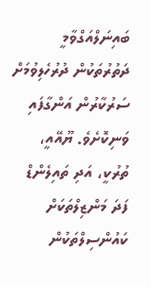ބައިނަލްއަގްވާމީ ދަތުރުތަކުން ދުރުހެލިވުމަށް ސަރުކާރުން އަންގާފައި ވަނިކޮށެވެ. ޔޫއޭއީ، ތުރުކީ، އަދި ތައިލެންޑް ފަދަ މަންޒިލްތަކަށް ކައުންސިލްތަކުން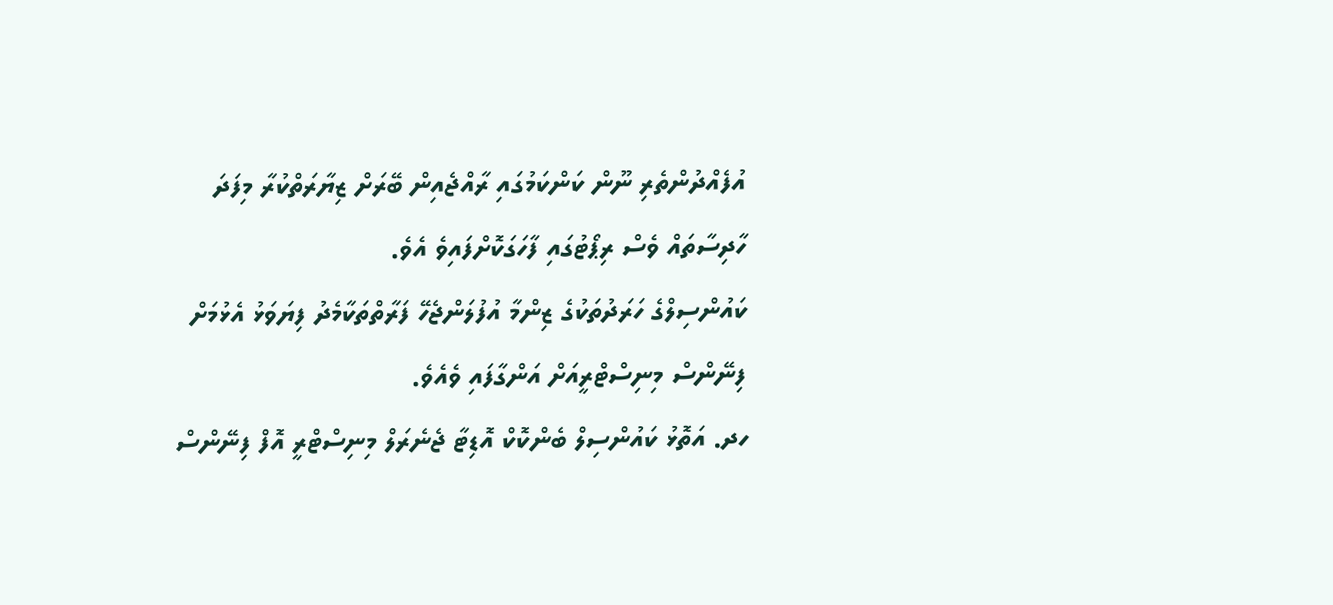އުފެއްދުންތެރި ނޫން ކަންކަމުގައި ރާއްޖެއިން ބޭރަށް ޒިޔާރަތްކުރާ މިފަދަ ހާދިސާތައް ވެސް ރިޕޯޓުގައި ފާހަގަކޮށްފައިވެ އެވެ.
ކައުންސިލްގެ ހަރަދުތަކުގެ ޒިންމާ އުފުލަންޖެހޭ ފަރާތްތަކާމެދު ފިޔަވަޅު އެޅުމަށް ފިނޭންސް މިނިސްޓްރީއަށް އަންގާފައި ވެއެވެ.
ހދ. އަތޮޅު ކައުންސިލް ބެންކޮކް އޮޑިޓާ ޖެނެރަލް މިނިސްޓްރީ އޮފް ފިނޭންސް